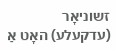זשוניאָר (עדקעלע) האָט אַ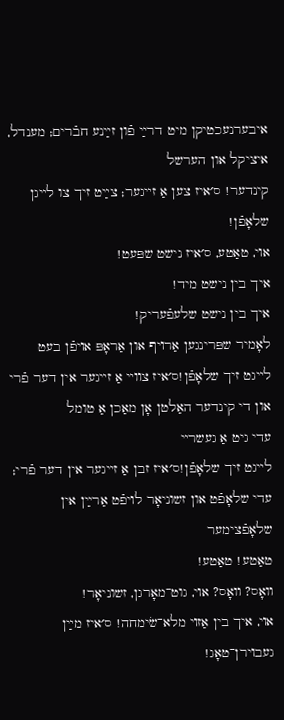איבערנעכטיקן מיט דרײַ פֿון זײַנע חבֿרים; מענדל, איציקל און הערשל
קינדער! ס׳איז צען אַ זײגער; צײַט זיך צו לײגן שלאָפֿן!
אױ, טאַטע, ס׳איז נישט שפּעט!
איך בין נישט מיד!
איך בין נישט שלעפֿעריק!
לאָמיר שפּרינגען אַרױף און אַראָפּ אױפֿן בעט
לײגט זיך שלאָפֿן!ס׳איז צװײ אַ זײגער אין דער פֿרי און די קינדער האַלטן אָן מאַכן אַ טומל
עדי גיט אַ געשרײ
לײגט זיך שלאָפֿן!ס׳איז זבן אַ זײגער אין דער פֿרי; עדי שלאָפֿט און זשוניאָר לױפֿט אַרײַן אין שלאָפֿצימער
טאַטע! טאַטע!
װאָס? װאָס? אױ, גוט־מאָרגן, זשוניאָר!
אױ, איך בין אַזױ מלא־שׂימחה! ס׳איז מײַן געבױרן־טאָג!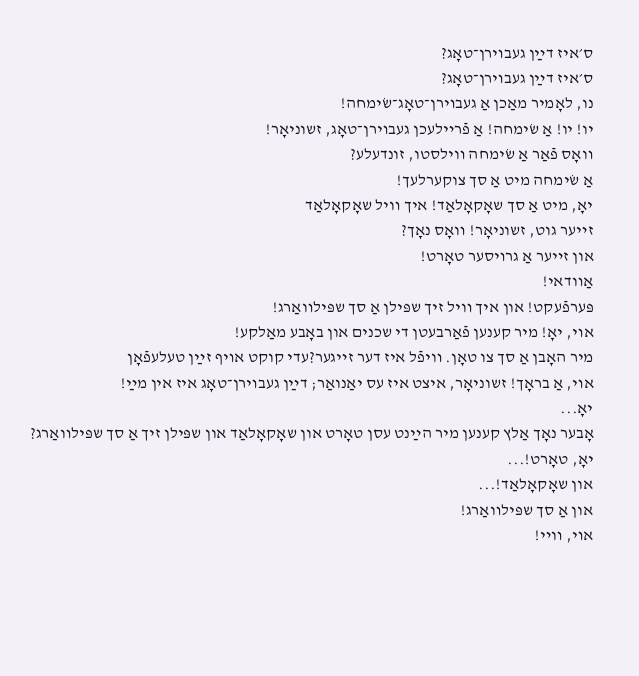ס׳איז דײַן געבױרן־טאָג?
ס׳איז דײַן געבױרן־טאָג?
נו, לאָמיר מאַכן אַ געבױרן־טאָג־שׂימחה!
יו! יו! אַ שׂימחה! אַ פֿרײלעכן געבױרן־טאָג, זשוניאָר!
װאָס פֿאַר אַ שׂימחה װילסטו, זונדעלע?
אַ שׂימחה מיט אַ סך צוקערלעך!
יאָ, מיט אַ סך שאָקאָלאַד! איך װיל שאָקאָלאַד
זײער גוט, זשוניאָר! װאָס נאָך?
און זײער אַ גרױסער טאָרט!
אַװדאי!
פּערפֿעקט! און איך װיל זיך שפּילן אַ סך שפּילװאַרג!
אױ, יאָ! מיר קענען פֿאַרבעטן די שכנים און באָבע מאַלקע!
מיר האָבן אַ סך צו טאָן. װיפֿל איז דער זײגער?עדי קוקט אױף זײַן טעלעפֿאָן
אױ, אַ בראָך! זשוניאָר, איצט איז עס יאַנואַר; דײַן געבױרן־טאָג איז אין מײַ!
יאָ...
אָבער נאָך אַלץ קענען מיר הײַנט עסן טאָרט און שאָקאָלאַד און שפּילן זיך אַ סך שפּילװאַרג?
יאָ, טאָרט!...
און שאָקאָלאַד!...
און אַ סך שפּילװאַרג!
אױ, װײ!